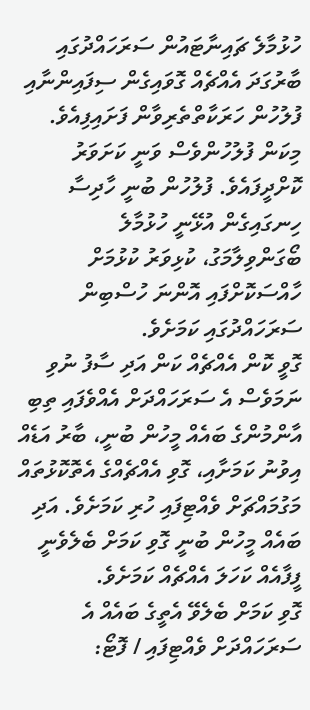ހުޅުމާލެ ޗައިނާޓައުން ސަރަހައްދުގައި ބާރުގަދަ އެއްޗެއް ގޮވައިގެން ސިފައިންނާއި ފުލުހުން ހަރަކާތްތެރިވާން ފަށައިފިއެވެ.
މިކަން ފުލުހުންވެސް ވަނީ ކަށަވަރު ކޮށްދީފައެވެ. ފުލުހުން ބުނީ ހާދިސާ ހިނގައިގެން އުޅޭނީ ހުޅުމާލެ ބޯގަންވިލާމަގު، ކުޅިވަރު ކުޅުމަށް ހާއްސަކޮށްފައި އޮންނަ ހުސްބިން ސަރަހައްދުގައި ކަމަށެވެ.
ގޮވީ ކޮން އެއްޗެއް ކަން އަދި ސާފު ނުވި ނަމަވެސް އެ ސަރަހައްދަށް އެއްވެފައި ތިބި އާންމުންގެ ބައެއް މީހުން ބުނީ، ބާރު އަޑެއް އިވުނު ކަމަށާއި، ގޮވި އެއްޗެއްގެ އެތޮކޮޅުތައް މަގުމައްޗަށް ވެއްޓިފައި ހުރި ކަމަށެވެ. އަދި ބައެއް މީހުން ބުނީ ގޮވި ކަމަށް ބެލެވެނީ ފީފާއެއް ކަހަލަ އެއްޗެއް ކަމަށެވެ.
ގޮވި ކަމަށް ބެލެވޭ އެތީގެ ބައެއް އެ ސަރަހައްދަށް ވެއްޓިފައި / ފޮޓޯ: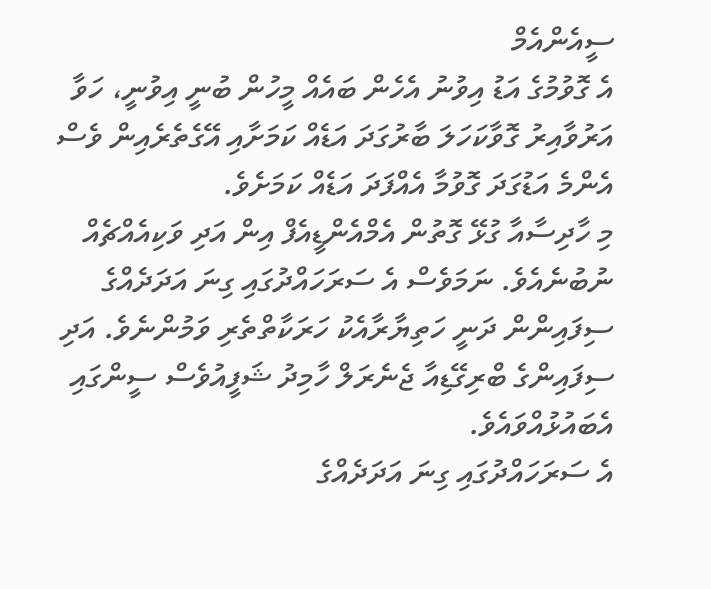ސީއެންއެމް
އެ ގޮވުމުގެ އަޑު އިވުނު އެހެން ބައެއް މީހުން ބުނީ އިވުނީ، ހަވާ އަރުވާއިރު ގޮވާކަހަލަ ބާރުގަދަ އަޑެއް ކަމަށާއި އޭގެތެރެއިން ވެސް އެންމެ އަޑުގަދަ ގޮވުމާ އެއްފަދަ އަޑެއް ކަމަށެވެ.
މި ހާދިސާއާ ގުޅޭ ގޮތުން އެމްއެންޑީއެފް އިން އަދި ވަކިއެއްޗެއް ނުބުނެއެވެ. ނަމަވެސް އެ ސަރަހައްދުގައި ގިނަ އަދަދެއްގެ ސިފައިންން ދަނީ ހަތިޔާރާއެކު ހަރަކާތްތެރި ވަމުންނެވެ. އަދި ސިފައިންގެ ބްރިގޭޑިއާ ޖެނެރަލް ހާމިދު ޝަފީއުވެސް ސީންގައި އެބައުޅުއްވައެވެ.
އެ ސަރަހައްދުގައި ގިނަ އަދަދެއްގެ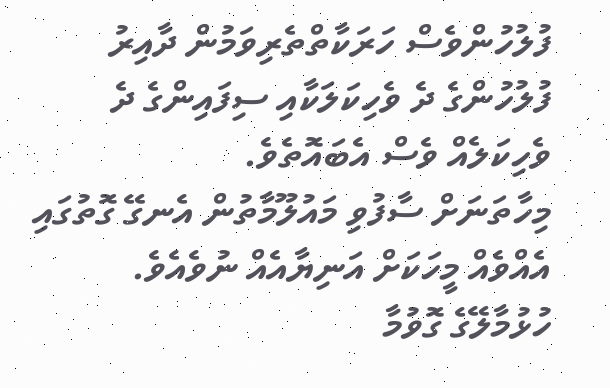ފުލުހުންވެސް ހަރަކާތްތެރިވަމުން ދާއިރު ފުލުހުންގެ ދެ ވެހިކަލަކާއި ސިފައިންގެ ދެ ވެހިކަލެއް ވެސް އެބައޮތެވެ.
މިހާތަނަށް ސާފުވި މައުލޫމާތުން އެނގޭ ގޮތުގައި އެއްވެއް މީހަކަށް އަނިޔާއެއް ނުވެއެވެ.
ހުޅުމާލޭގެ ގޮވުމާ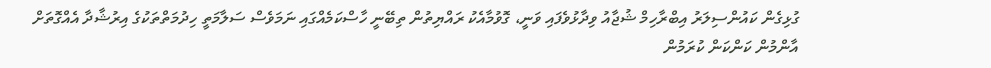ގުޅިގެން ކައުންސިލަރު އިބްރާހިމް ޝުޖާއު ވިދާޅުވެފައި ވަނީ، ގޮވުމާއެކު ރައްޔިތުން ތިބޭނީ ހާސްކަމެއްގައި ނަމަވެސް ސަލާމަތީ ހިދުމަތްތަކުގެ އިރުޝާދާ އެއްގޮތަށް އާންމުން ކަންކަން ކުރަމުން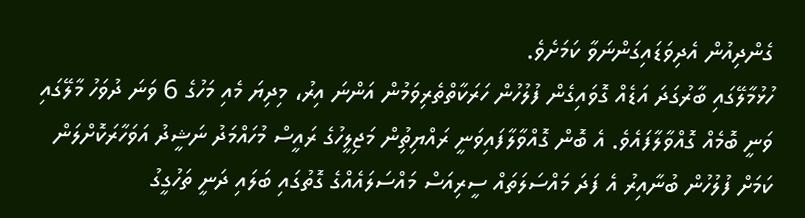ގެންދިއުން އެދިވަޑައިގަންނަވާ ކަމަށެވެ.
ހުޅުމާލޭގައި ބާރުގަދަ އަޑެއް ގޮވައިގެން ފުލުހުން ހަރަކާތްތެރިވަމުން އަންނަ އިރު، މިދިޔަ މެއި މަހުގެ 6 ވަނަ ދުވަހު މާލޭގައި ވަނީ ބޮމެއް ގޮއްވާލާފައެވެ. އެ ބޮން ގޮއްވާލާފައިވަނީ ރައްޔިތުިން މަޖިލީހުގެ ރައީސް މުހައްމަދު ނަޝީދު އަވަހާރަކޮށްލަން ކަމަށް ފުލުހުން ބުނާއިރު އެ ފަދަ މައްސަލަތައް ސީރިއަސް މައްސަލައެއްގެ ގޮތުގައި ބަލައި ދަނީ ތަހުގީގު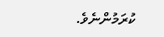ކުރަމުންނެވެ.